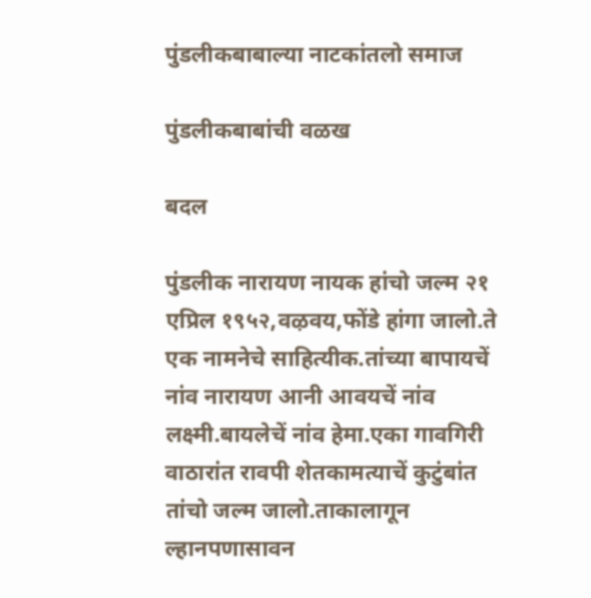पुंडलीकबाबाल्या नाटकांतलो समाज

पुंडलीकबाबांची वळख

बदल

पुंडलीक नारायण नायक हांचो जल्म २१ एप्रिल १९५२,वऴवय,फोंडे हांगा जालो.ते एक नामनेचे साहित्यीक.तांच्या बापायचें नांव नारायण आनी आवयचें नांव लक्ष्मी.बायलेचें नांव हेमा.एका गावगिरी वाठारांत रावपी शेतकामत्याचें कुटुंबांत तांचो जल्म जालो.ताकालागून ल्हानपणासावन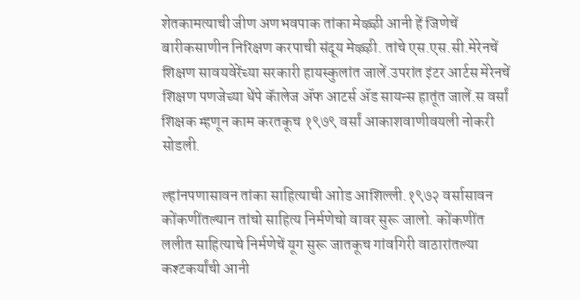शेतकामत्याची जीण अणभवपाक तांका मेऴ्ऴी आनी हें जिणेचें बारीकसाणीन निरिक्षण करपाची संदूय मेऴ्ऴी. तांचे एस.एस.सी.मेरेनचें शिक्षण सावयवेरेंच्या सरकारी हायस्कुलांत जालें.उपरांत इंटर आर्टस मेरेनचें शिक्षण पणजेच्या धेंपे कॅालेज ॲफ आटर्स ॲड सायन्स हातूंत जालें.स वर्सां शिक्षक म्हणून काम करतकूच १९७९ वर्सां आकाशवाणीवयली नोकरी सोडली.

ल्हांनपणासावन तांका साहित्याची आोड आशिल्ली.१९७२ वर्सासावन कोंकणींतल्यान तांचो साहित्य निर्मणेचो वावर सुरू जालो. कोंकणींत ललीत साहित्याचे निर्मणेचें यूग सुरू जातकूच गांवगिरी वाठारांतल्या कश्टकर्यांची आनी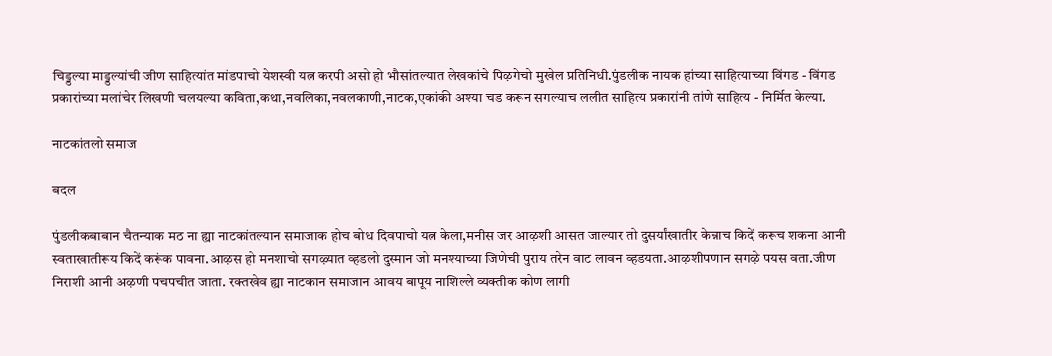चिड्डल्या माड्डल्यांची जीण साहित्यांत मांडपाचो येशस्वी यत्न करपी असो हो भौसांतल्यात लेखकांचे पिऴगेचो मुखेल प्रतिनिधी.पुंडलीक नायक हांच्या साहित्याच्या विंगड - विंगड प्रकारांच्या मलांचेर लिखणी चलयल्या कविता,कथा,नवलिका,नवलकाणी,नाटक,एकांकी अश्या चड करून सगल्याच ललीत साहित्य प्रकारांनी तांणे साहित्य - निर्मित केल्या.

नाटकांतलो समाज

बदल

पुंडलीकबाबान‍‍‍ चैतन्याक मठ ना ह्या नाटकांतल्यान समाजाक होच बोध दिवपाचो यत्न केला,मनीस जर आऴशी आसत जाल्यार तो दुसर्यांखातीर केन्नाच किदें करूच शकना आनी स्वताखातीरूय किदें करूंक पावना.आऴस हो मनशाचो सगऴ्यात व्हडलो दुस्मान जो मनश्याच्या जिणेची पुराय तरेन वाट लावन व्हडयता.आऴशीपणान सगऴे पयस वता.जीण निराशी आनी अऴणी पचपचीत जाता. रक्तखेव ह्या नाटकान समाजान आवय बापूय नाशिल्ले व्यक्तीक कोण लागी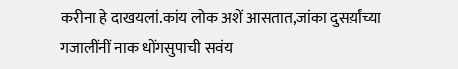करीना हे दाखयलां.कांय लोक अशें आसतात,जांका दुसर्य़ांच्या गजालींनीं नाक धोंगसुपाची सवंय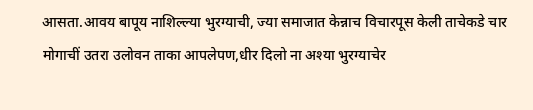आसता.आवय बापूय नाशिल्ल्या भुरग्याची, ज्या समाजात केन्नाच विचारपूस केली ताचेकडे चार मोगाचीं उतरा उलोवन ताका आपलेपण,धीर दिलो ना अश्या भुरग्याचेर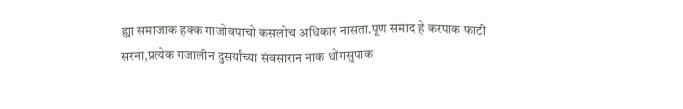ह्या समाजाक हक्क गाजोवपाचो कसलोच अधिकार नासता.पूण समाद हे करपाक फाटी सरना,प्रत्येक गजालीन दुसर्यांच्या संवसारान नाक धोंगसुपाक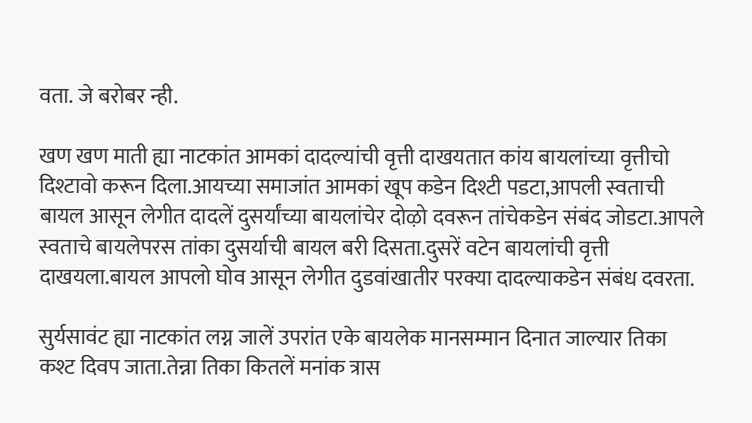वता. जे बरोबर न्ही.

खण खण माती ह्या नाटकांत आमकां दादल्यांची वृत्ती दाखयतात कांय बायलांच्या वृत्तीचो दिश्टावो करून दिला.आयच्या समाजांत आमकां खूप कडेन दिश्टी पडटा,आपली स्वताची बायल आसून लेगीत दादलें दुसर्यांच्या बायलांचेर दोऴो दवरून तांचेकडेन संबंद जोडटा.आपले स्वताचे बायलेपरस तांका दुसर्याची बायल बरी दिसता.दुसरें वटेन बायलांची वृत्ती दाखयला.बायल आपलो घोव आसून लेगीत दुडवांखातीर परक्या दादल्याकडेन संबंध दवरता.

सुर्यसावंट ह्या नाटकांत लग्न जालें उपरांत एके बायलेक मानसम्मान दिनात जाल्यार तिका कश्ट दिवप जाता.तेन्ना तिका कितलें मनांक त्रास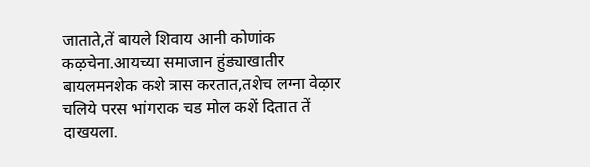जाताते,तें बायले शिवाय आनी कोणांक कऴचेना.आयच्या समाजान हुंड्याखातीर बायलमनशेक कशे त्रास करतात,तशेच लग्ना वेऴार चलिये परस भांगराक चड मोल कशें दितात तें दाखयला.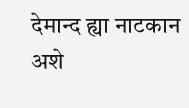देमान्द ह्या नाटकान अशे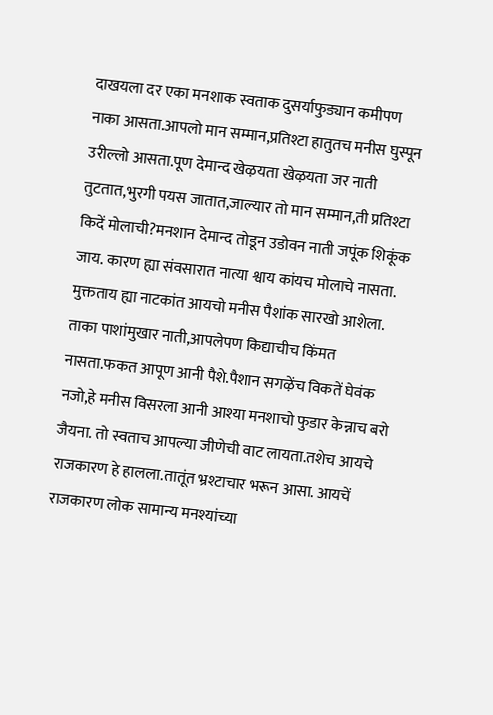दाखयला दर एका मनशाक स्वताक दुसर्याफुड्यान कमीपण नाका आसता.आपलो मान सम्मान,प्रतिश्टा हातुतच मनीस घुस्पून उरील्लो आसता.पूण देमान्द खेऴयता खेऴयता जर नाती तुटतात,भुरगी पयस जातात,जाल्यार तो मान सम्मान,ती प्रतिश्टा किदें मोलाची?मनशान देमान्द तोडून उडोवन नाती जपूंक शिकूंक जाय. कारण ह्या संवसारात नात्या श्वाय कांयच मोलाचे नासता. मुक्तताय ह्या नाटकांत आयचो मनीस पैशांक सारखो आशेला. ताका पाशांमुखार नाती,आपलेपण किद्याचीच किंमत नासता.फकत आपूण आनी पैशे.पैशान सगऴेंच विकतें घेवंक नजो,हे मनीस विसरला आनी आश्या मनशाचो फुडार केन्नाच बरो जैयना. तो स्वताच आपल्या जीणेची वाट लायता.तशेच आयचे राजकारण हे हालला.तातूंत भ्रश्टाचार भरून आसा. आयचें राजकारण लोक सामान्य मनश्यांच्या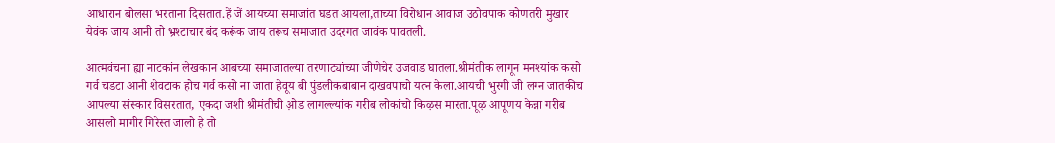आधारान बोलसा भरताना दिसतात.हें जें आयच्या समाजांत घडत आयला,ताच्या विरोधान आवाज उठोवपाक कोणतरी मुखार येवंक जाय आनी तो भ्रश्टाचार बंद करूंक जाय तरूच समाजात उदरगत जावंक पावतली.

आत्मवंचना ह्या नाटकांन लेखकान आबच्या समाजातल्या तरणाट्यांच्या जीणेचेर उजवाड घातला.श्रीमंतीक लागून मनश्यांक कसो गर्व चडटा आनी शेवटाक होच गर्व कसो ना जाता हेवूय बी पुंडलीकबाबान दाखवपाचो यत्न केला.आयची भुरगी जी लग्न जातकीच आपल्या संस्कार विसरतात, एकदा जशी श्रीमंतीची ओ़ड लागल्ल्यांक गरीब लोकांचो किऴस मारता.पूऴ आपूणय केन्ना गरीब आसलो मागीर गिरेस्त जालो हे तो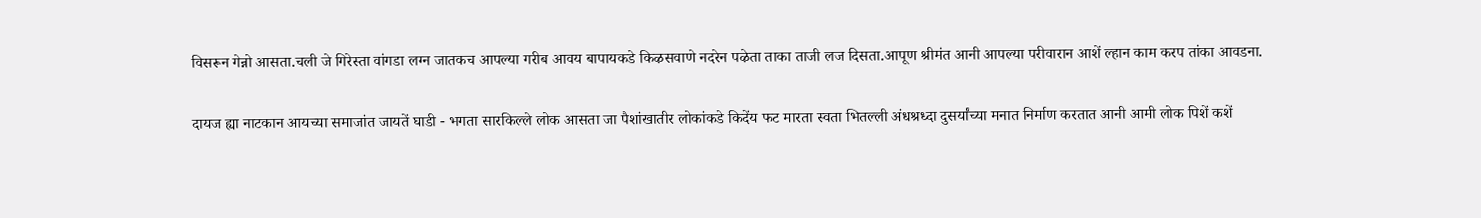विसरून गेन्नो आसता.चली जे गिरेस्ता वांगडा लग्न जातकच आपल्या गरीब आवय बापायकडे किऴसवाणे नदरेन पऴेता ताका ताजी लज दिसता.आपूण श्रीमंत आनी आपल्या परीवारान आशें ल्हान काम करप तांका आवडना.

दायज ह्या नाटकान आयच्या समाजांत जायतें घाडी - भगता सारकिल्ले लोक आसता जा पैशांखातीर लोकांकडे किदेंय फट मारता स्वता भितल्ली अंधश्रध्दा दुसर्यांच्या मनात निर्माण करतात आनी आमी लोक पिशें कशें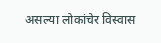असल्या लोकांचेर विस्वास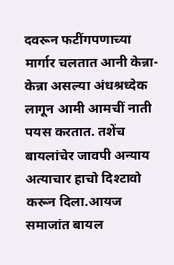दवरून फटींगपणाच्या मार्गार चलतात आनी केन्ना- केन्ना असल्या अंधश्रध्देक लागून आमी आमचीं नाती पयस करतात. तशेंच बायलांचेर जावपी अन्याय अत्याचार हाचो दिश्टावो करून दिला.आयज समाजांत बायल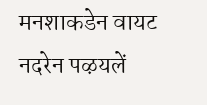मनशाकडेन वायट नदरेन पऴयलें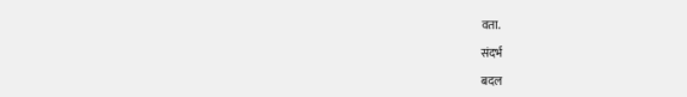वता.

संदर्भ

बदल